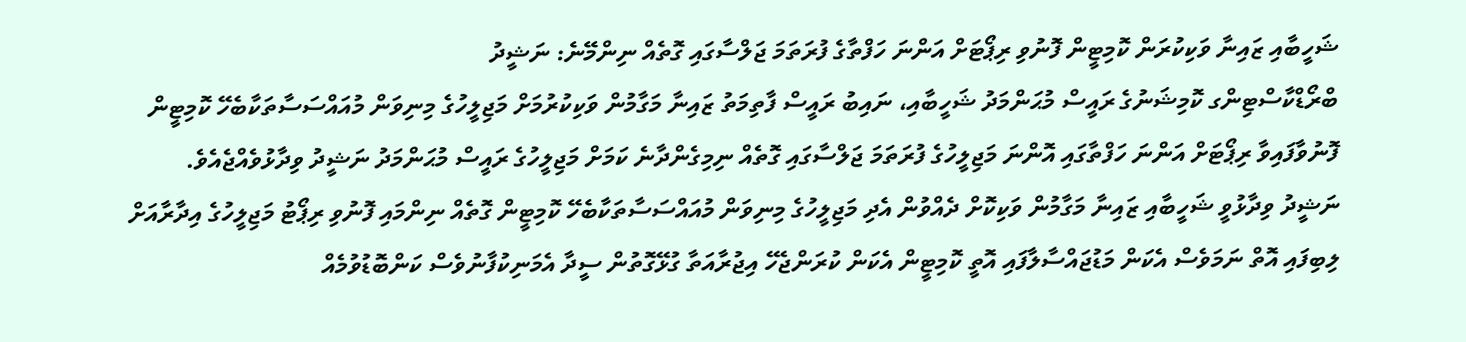ޝަހީބާއި ޒައިނާ ވަކިކުރަން ކޮމިޓީން ފޮނުވި ރިޕޯޓަށް އަންނަ ހަފްތާގެ ފުރަތަމަ ޖަލްސާގައި ގޮތެއް ނިންމޭނެ: ނަޝީދު
ބްރޯޑްކާސްޓިންގ ކޮމިޝަނުގެ ރައީސް މުޙަންމަދު ޝަހީބާއި، ނައިބު ރައީސް ފާތިމަތު ޒައިނާ މަގާމުން ވަކިކުރުމަށް މަޖިލީހުގެ މިނިވަން މުއައްސަސާތަކާބެހޭ ކޮމިޓީން ފޮނުވާފައިވާ ރިޕޯޓަށް އަންނަ ހަފްތާގައި އޮންނަ މަޖިލީހުގެ ފުރަތަމަ ޖަލްސާގައި ގޮތެއް ނިމިގެންދާނެ ކަމަށް މަޖިލީހުގެ ރައީސް މުޙަންމަދު ނަޝީދު ވިދާޅުވެއްޖެއެވެ.
ނަޝީދު ވިދާޅުވީ ޝަހީބާއި ޒައިނާ މަގާމުން ވަކިކޮށް ދެއްވުން އެދި މަޖިލީހުގެ މިނިވަން މުއައްސަސާތަކާބެހޭ ކޮމިޓީން ގޮތެއް ނިންމައި ފޮނުވި ރިޕޯޓު މަޖިލީހުގެ އިދާރާއަށް ލިބިފައި އޮތް ނަމަވެސް އެކަން މަޑުޖައްސާލާފައި އޮތީ ކޮމިޓީން އެކަން ކުރަންޖެހޭ އިޖުރާއަތާ ގުޅޭގޮތުން ސީދާ އެމަނިކުފާނުވެސް ކަންބޮޑުވުމެއް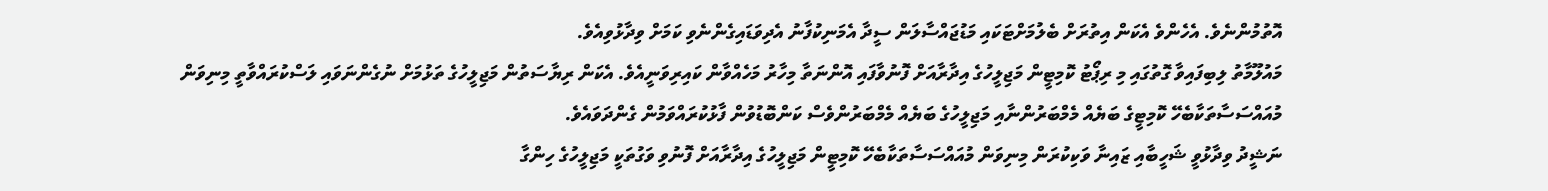އޮތުމުންނެވެ. އެހެންވެ އެކަން އިތުރަށް ބެލުމަށްޓަކައި މަޑުޖައްސާލަން ސީދާ އެމަނިކުފާނު އެދިވަޑައިގެންނެވި ކަމަށް ވިދާޅުވިއެވެ.
މައުލޫމާތު ލިބިފައިވާ ގޮތުގައި މި ރިޕޯޓު ކޮމިޓީން މަޖިލީހުގެ އިދާރާއަށް ފޮނުވާފައި އޮންނަތާ މިހާރު މަހެއްވާން ކައިރިވަނީއެވެ. އެކަން ރިޔާސަތުން މަޖިލީހުގެ ތަޅުމަށް ނުގެންނަވައި ލަސްކުރައްވާތީ މިނިވަން މުއައްސަސާތަކާބެހޭ ކޮމިޓީގެ ބަޔެއް މެމްބަރުންނާއި މަޖިލީހުގެ ބަޔެއް މެމްބަރުންވެސް ކަންބޮޑުވުން ފާޅުކުރައްވަމުން ގެންދަވައެވެ.
ނަޝީދު ވިދާޅުވީ ޝަހީބާއި ޒައިނާ ވަކިކުރަން މިނިވަން މުއައްސަސާތަކާބެހޭ ކޮމިޓީން މަޖިލީހުގެ އިދާރާއަށް ފޮނުވި ވަގުތަކީ މަޖިލީހުގެ ހިންގާ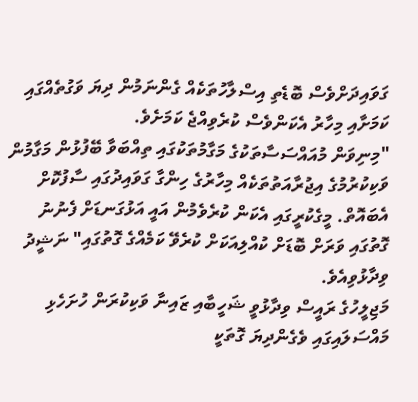ގަވައިދަށްވެސް ބޮޑެތި އިސްލާހުތަކެއް ގެންނަމުން ދިޔަ ވަގުތެއްގައި ކަމަށާއި މިހާރު އެކަންވެސް ކުރެވިއްޖެ ކަމަށެވެ.
"މިނިވަން މުއައްސަސާތަކުގެ މަގާމުތަކުގައި ތިއްބަވާ ބޭފުޅުން މަގާމުން ވަކިކުރުމުގެ އިޖުރާއަތުތަކެއް މިހާރުގެ ހިންގާ ގަވައިދުގައި ސާފުކޮށް އެބައޮތް. މީގެކުރީގައި އެކަން ކުރެވެމުން އައީ އަޅުގަނޑަށް ފެނުނު ގޮތުގައި ވަރަށް ބޮޑަށް ކުއްލިއަކަށް ކުރެވޭ ކަމެއްގެ ގޮތުގައި" ނަޝީދު ވިދާޅުވިއެވެ.
މަޖިލީހުގެ ރައީސް ވިދާޅުވީ ޝަހީބާއި ޒައިނާ ވަކިކުރަން ހުށަހެޅި މައްސަލައިގައި ވެގެންދިޔަ ގޮތަކީ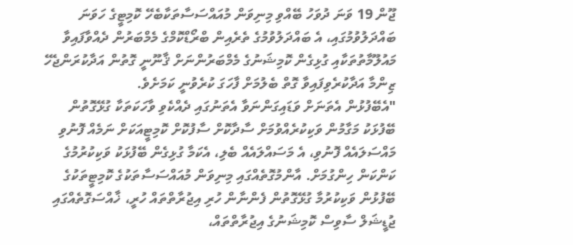ޖޫން 19 ވަނަ ދުވަހު ބޭއްވި މިނިވަން މުއައްސަސާތަކާބެހޭ ކޮމިޓީގެ ހަވަނަ ބައްދަލުވުމުގައި، އެ ބައްދަލުވުމުގެ ތެރެއިން ބްރޯޑްކޮމްގެ މެމްބަރުން ދެއްވާފައިވާ މައުލޫމާތުތަކާއި ގުޅިގެން ކޮމިޝަނުގެ މެމްބަރުންނަށް ޤާނޫނީ ގޮތުން އަދާކުރަންޖެހޭ ޒިންމާ އަދާކުރެވިފައިވާ ގޮތް ބެލުމަށް ފާހަގަ ކުރެވުނީ ކަމަށެވެ.
"އެބޭފުޅުން އެތަނަށް ވަޑައިގަންނަވާ އެތަނުގައި ދެއްކެވި ވާހަކަތަކާ ގުޅޭގޮތުން ބޭފުޅަކު މަގާމުން ވަކިކުރެއްވުމަށް ސާދާކޮށް ސާފުކޮށް ކޮމިޓީއަކަށް ނަމެއް ފޮނުވި މައްސަލައެއް ފޮނުވި، އެ މަސައްލައެއް ބެލި، އެކަމާ ގުޅިގެން ބޭފުޅަކު ވަކިކުރުމުގެ ކަންކަން ހިންގުމަށް. އާންމުގޮތެއްގައި މިނިވަން މުއައްސަސާތަކުގެ ކޮމިޓީތަކުގެ ބޭފުޅުން ވަކިކުރުމާ ގުޅޭގޮތުން ފެންނާން ހުރި އިޖުރާތްތައް ހުރީ، ޚާއްސަގޮތެއްގައި ޖުޑީޝަލް ސާވިސް ކޮމިޝަނުގެ އިޖުރާތްތައް،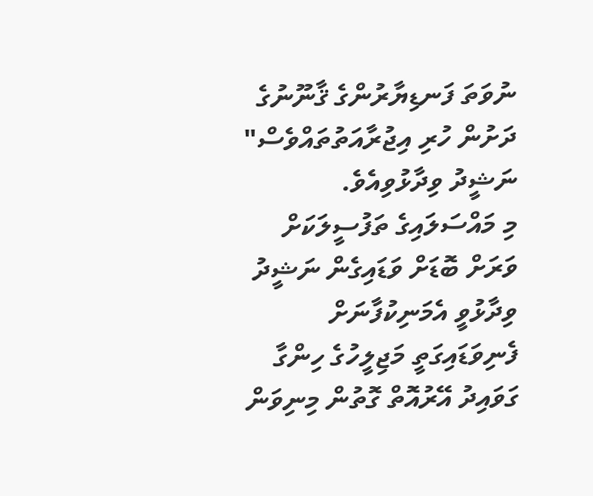ނުވަތަ ފަނޑިޔާރުންގެ ޤާނޫނުގެ ދަށުން ހުރި އިޖުރާއަތުތައްވެސް" ނަޝީދު ވިދާޅުވިއެވެ.
މި މައްސަލައިގެ ތަފުސީލަކަށް ވަރަށް ބޮޑަށް ވަޑައިގެން ނަޝީދު ވިދާޅުވީ އެމަނިކުފާނަށް ފެނިވަޑައިގަތީ މަޖިލީހުގެ ހިންގާ ގަވައިދު އޭރުއޮތް ގޮތުން މިނިވަން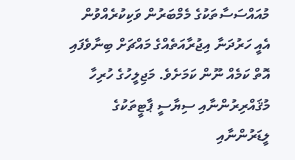މުއައްސަސާތަކުގެ މެމްބަރުން ވަކިކުރެއްވުން އެއީ ހަރުދަނާ އިޖުރާއަތެއްގެ މައްޗަށް ބިނާވެފައި އޮތް ކަމެއް ނޫން ކަމަށެވެ. މަޖިލީހުގެ ހުރިހާ މުޤައްރިރުންނާއި ސިޔާސީ ޕާޓީތަކުގެ ލީޑަރުންނާއި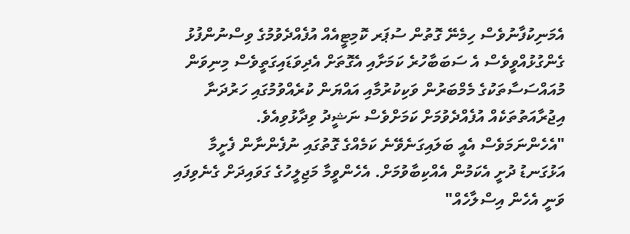އެމަނިކުފާނުވެސް ހިމެނޭ ގޮތުން ސުޕަރ ކޮމިޓީއެއް އުފެއްދެވުމުގެ ވިސްނުންފުޅު ގެންގުޅުއްވީވެސް އެ ސަބަބާހުރެ ކަމަށާއި އެގޮތަށް އެދިވަޑައިގަތީވެސް މިނިވަން މުއައްސަސާތަކުގެ މެމްބަރުން ވަކިކުރުމާއި އައްޔަން ކުރެއްވުމުގައި ހަރުދަނާ އިޖުރާއަތުތަކެއް އުފެއްދެވުމަށް ކަމަށްވެސް ނަޝީދު ވިދާޅުވިއެވެ.
"އެހެންނަމަވެސް އެއީ ބަލައިގަނެވޭނެ ކަމެއްގެ ގޮތުގައި ނުފެންނާން ފެށީމާ އަޅުގަނޑު ދުށީ އެކަމުން އެއްކިބާވުމަށް. އެހެންވީމާ މަޖިލީހުގެ ގަވައިދަށް ގެނެވިފައި ވަނީ އެހެން އިސްލާހެއް"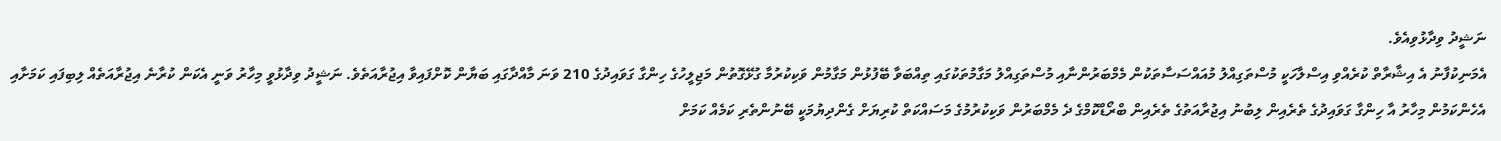ނަޝީދު ވިދާޅުވިއެވެ.
އެމަނިކުފާނު އެ އިޝާރާތް ކުރެއްވި އިސްލާހަކީ މުސްތަގިއްލު މުއައްސަސާތަކުން މެމްބަރުންނާއި މުސްތަގިއްލު މަގާމުތަކުގައި ތިއްބަވާ ބޭފުޅުން މަގާމުން ވަކިކުރުމާ ގުޅޭގޮތުން މަޖިލީހުގެ ހިންގާ ގަވައިދުގެ 210 ވަނަ މާއްދާގައި ބަޔާން ކޮށްފައިވާ އިޖުރާއަތެވެ. ނަޝީދު ވިދާޅުވީ މިހާރު ވަނީ އެކަން ކުރާނެ އިޖުރާއަތެއް ލިބިފައި ކަމަށާއި އެހެންކަމުން މިހާރު އާ ހިންގާ ގަވައިދުގެ ތެރެއިން ލިބުނު އިޖުރާއަތުގެ ތެރެއިން ބްރޯޑްކޮމްގެ ދެ މެމްބަރުން ވަކިކުރުމުގެ މަސައްކަތް ކުރިޔަށް ގެންދިޔުމަކީ ބޭނުންތެރި ކަމެއް ކަމަށް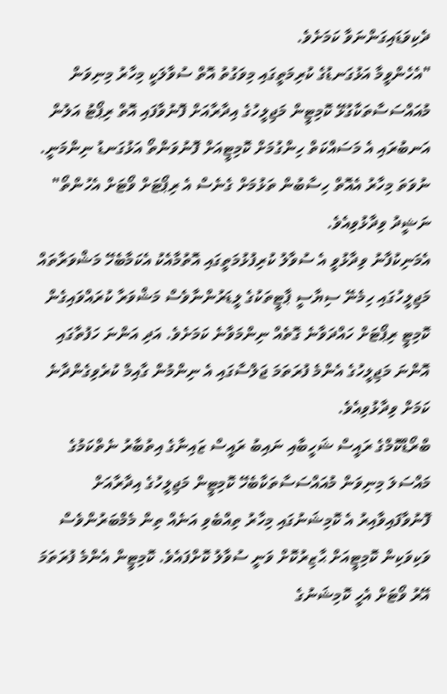ދެކިވަޑައިގަންނަވާ ކަމަށެވެ.
"އެހެންވީމާ އަޅުގަނޑުގެ ކުރިމަތީގައި މިވަގުތު އޮތް ސުވާލަކީ މިހާރު މިނިވަން މުއައްސަސާތަކާގުޅޭ ކޮމިޓީން މަޖިލީހުގެ އިދާރާއަށް ފޮނުވާފައި އޮތް ރިޕޯޓު އަލުން އަނބުރައި އެ މަސައްކަތް ހިންގުމަށް ކޮމިޓީއަށް ފޮނުވަންތޯ އަޅުގަނޑު ނިންމަނީ. ނުވަތަ މިހާރު އެއޮތް ހިސާބުން ތަޅުމަށް ގެނެސް އެ ރިޕޯޓަށް ވޯޓަށް އެހުންތޯ" ނަޝީދު ވިދާޅުވިއެވެ.
އެމަނިކުފާނު ވިދާޅުވީ އެ ސުވާލު ކުރިފުޅުމަތީގައި އޮތުމާއެކު އެކަމާބެހޭ މަޝްވަރާތައް މަޖިލީހުގައި ހިމެނޭ ސިޔާސީ ޕާޓީތަކުގެ ލީޑަރުންނާވެސް މަޝްވަރާ ކުރައްވައިގެން ކޮމިޓީ ރިޕޯޓަށް ހައްދަވާނެ ގޮތެއް ނިންމަވާނެ ކަމަށެވެ. އަދި އަންނަ ހަފުތާގައި އޮންނަ މަޖިލީހުގެ އެންމެ ފުރަތަމަ ޖަލްސާގައި އެ ނިންމުން ގާއިމް ކުރެވިގެންދާނެ ކަމަށް ވިދާޅުވިއެވެ.
ބްރޯޑްކޮމްގެ ރައީސް ޝަހީބާއި ނައިބު ރައީސް ޒައިނާގެ އިތުބާރު ނެތްކަމުގެ މައްސަލަ މިނިވަން މުއައްސަސާތަކާބެހޭ ކޮމިޓީން މަޖިލީހުގެ އިދާރާއަށް ފޮނުވާފައިވާއިރު އެ ކޮމިޝަނުގައި މިހާރު ތިއްބެވި އަނެއް ތިން މެމްބަރުންވެސް ވަކިވަކިން ކޮމިޓީއަށް ޙާޒިރުކޮށް ވަނީ ސުވާލު ކޮށްފައެވެ. ކޮމިޓީން އެންމެ ފުރަތަމަ އޭރު ވޯޓަށް އެހީ ކޮމިޝަނުގެ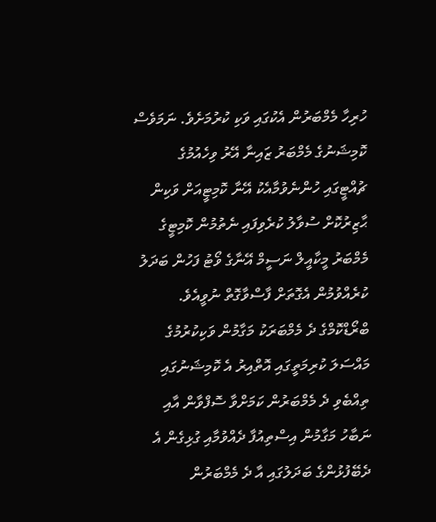ހުރިހާ މެމްބަރުން އެކުގައި ވަކި ކުރުމަށެވެ. ނަމަވެސް ކޮމިޝަނުގެ މެމްބަރު ޒައިނާ އޭރު ވިހެއުމުގެ ޗުއްޓީގައި ހުންނެވުމާއެކު އޭނާ ކޮމިޓީއަށް ވަކިން ޙާޒިރުކޮށް ސުވާލު ކުރެވިފައި ނެތުމުން ކޮމިޓީގެ މެމްބަރު މީކާއީލް ނަސީމް އޭނާގެ ވޯޓު ފަހުން ބަދަލު ކުރެއްވުމުން އެގޮތަށް ފާސްވާގޮތް ނުވީއެވެ.
ބްރޯޑްކޮމްގެ ދެ މެމްބަރަކު މަގާމުން ވަކިކުރުމުގެ މައްސަލަ ކުރިމަތީގައި އޮތްއިރު އެ ކޮމިޝަނުގައި ތިއްބެވި ދެ މެމްބަރުން ކަމަށްވާ ސޮފްވާން އާއި ނަބާހު މަގާމުން އިސްތިއުފާ ދެއްވުމާއި ގުޅިގެން އެ ދެބޭފުޅުންގެ ބަދަލުގައި އާ ދެ މެމްބަރުން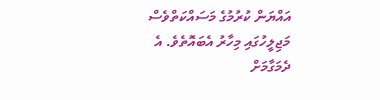އައްޔަން ކުރުމުގެ މަސައްކަތްވެސް މަޖިލީހުގައި މިހާރު އެބައޮތެވެ. އެ ދެމަގާމަށް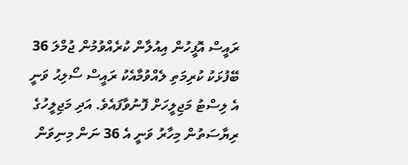ރައީސް އޮފީހުން އިއުލާން ކުރެއްވުމުން ޖުމްލަ 36 ބޭފުޅަކު ކުރިމަތި ލެއްވުމާއެކު ރައީސް ސޯލިޙު ވަނީ އެ ލިސްޓު މަޖިލީހަށް ފޮނުވާފައެވެ. އަދި މަޖިލީހުގެ ރިޔާސަތުން މިހާރު ވަނީ އެ 36 ނަން މިނިވަން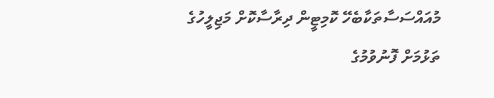މުއައްސަސާތަކާބެހޭ ކޮމިޓީން ދިރާސާކޮށް މަޖިލީހުގެ ތަޅުމަށް ފޮނުވުމުގެ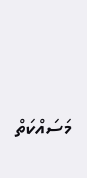މަސައްކަތް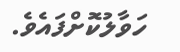ހަވާލުކޮށްފައެވެ.